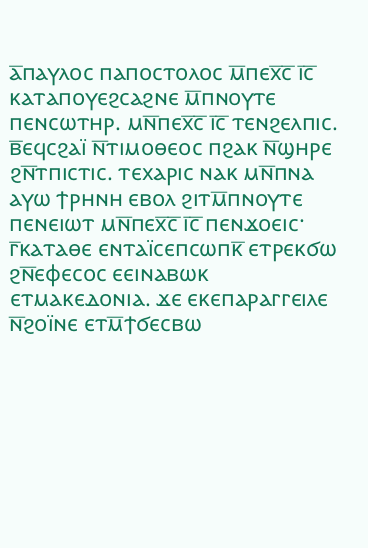ⲁ̅ⲡⲁⲩⲗⲟⲥ ⲡⲁⲡⲟⲥⲧⲟⲗⲟⲥ ⲙ̅ⲡⲉⲭ̅ⲥ̅ ⲓ̅ⲥ̅ ⲕⲁⲧⲁⲡⲟⲩⲉϩⲥⲁϩⲛⲉ ⲙ̅ⲡⲛⲟⲩⲧⲉ ⲡⲉⲛⲥⲱⲧⲏⲣ. ⲙⲛ̅ⲡⲉⲭ̅ⲥ̅ ⲓ̅ⲥ̅ ⲧⲉⲛϩⲉⲗⲡⲓⲥ.
ⲃ̅ⲉϥⲥϩⲁⲓ̈ ⲛ̅ⲧⲓⲙⲟⲑⲉⲟⲥ ⲡϩⲁⲕ ⲛ̅ϣⲏⲣⲉ ϩⲛ̅ⲧⲡⲓⲥⲧⲓⲥ. ⲧⲉⲭⲁⲣⲓⲥ ⲛⲁⲕ ⲙⲛ̅ⲡⲛⲁ ⲁⲩⲱ ϯⲣⲏⲛⲏ ⲉⲃⲟⲗ ϩⲓⲧⲙ̅ⲡⲛⲟⲩⲧⲉ ⲡⲉⲛⲉⲓⲱⲧ ⲙⲛ̅ⲡⲉⲭ̅ⲥ̅ ⲓ̅ⲥ̅ ⲡⲉⲛϫⲟⲉⲓⲥ·
ⲅ̅ⲕⲁⲧⲁⲑⲉ ⲉⲛⲧⲁⲓ̈ⲥⲉⲡⲥⲱⲡⲕ̅ ⲉⲧⲣⲉⲕϭⲱ ϩⲛ̅ⲉⲫⲉⲥⲟⲥ ⲉⲉⲓⲛⲁⲃⲱⲕ ⲉⲧⲙⲁⲕⲉⲇⲟⲛⲓⲁ. ϫⲉ ⲉⲕⲉⲡⲁⲣⲁⲅⲅⲉⲓⲗⲉ ⲛ̅ϩⲟⲓ̈ⲛⲉ ⲉⲧⲙ̅ϯϭⲉⲥⲃⲱ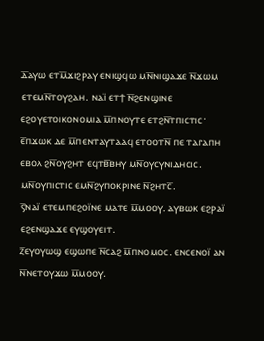ⲇ̅ⲁⲩⲱ ⲉⲧⲙ̅ϫⲓϩⲣⲁⲩ ⲉⲛⲓϣϥⲱ ⲙⲛ̅ⲛⲓϣⲁϫⲉ ⲛ̅ϫⲱⲙ ⲉⲧⲉⲙⲛ̅ⲧⲟⲩϩⲁⲏ. ⲛⲁⲓ̈ ⲉⲧϯ ⲛ̅ϩⲉⲛϣⲓⲛⲉ ⲉϩⲟⲩⲉⲧⲟⲓⲕⲟⲛⲟⲙⲓⲁ ⲙ̅ⲡⲛⲟⲩⲧⲉ ⲉⲧϩⲛ̅ⲧⲡⲓⲥⲧⲓⲥ·
ⲉ̅ⲡϫⲱⲕ ⲇⲉ ⲙ̅ⲡⲉⲛⲧⲁⲩⲧⲁⲁϥ ⲉⲧⲟⲟⲧⲛ̅ ⲡⲉ ⲧⲁⲅⲁⲡⲏ ⲉⲃⲟⲗ ϩⲛ̅ⲟⲩϩⲏⲧ ⲉϥⲧⲃ̅ⲃⲏⲩ ⲙⲛ̅ⲟⲩⲥⲩⲛⲓⲇⲏⲥⲓⲥ. ⲙⲛ̅ⲟⲩⲡⲓⲥⲧⲓⲥ ⲉⲙⲛ̅ϩⲩⲡⲟⲕⲣⲓⲛⲉ ⲛ̅ϩⲏⲧⲥ̅.
ⲋ̅ⲛⲁⲓ̈ ⲉⲧⲉⲙⲡⲉϩⲟⲓ̈ⲛⲉ ⲙⲁⲧⲉ ⲙ̅ⲙⲟⲟⲩ. ⲁⲩⲃⲱⲕ ⲉϩⲣⲁⲓ̈ ⲉϩⲉⲛϣⲁϫⲉ ⲉⲩϣⲟⲩⲉⲓⲧ.
ⲍ̅ⲉⲩⲟⲩⲱϣ ⲉϣⲱⲡⲉ ⲛ̅ⲥⲁϩ ⲙ̅ⲡⲛⲟⲙⲟⲥ. ⲉⲛⲥⲉⲛⲟⲓ̈ ⲁⲛ ⲛ̅ⲛⲉⲧⲟⲩϫⲱ ⲙ̅ⲙⲟⲟⲩ.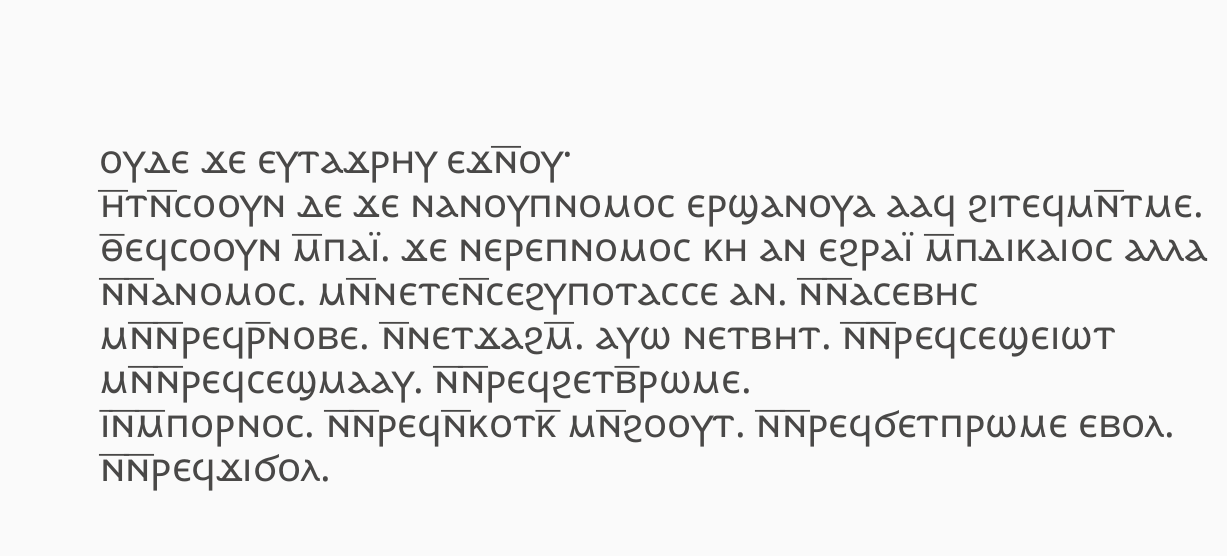ⲟⲩⲇⲉ ϫⲉ ⲉⲩⲧⲁϫⲣⲏⲩ ⲉϫⲛ̅ⲟⲩ·
ⲏ̅ⲧⲛ̅ⲥⲟⲟⲩⲛ ⲇⲉ ϫⲉ ⲛⲁⲛⲟⲩⲡⲛⲟⲙⲟⲥ ⲉⲣϣⲁⲛⲟⲩⲁ ⲁⲁϥ ϩⲓⲧⲉϥⲙⲛ̅ⲧⲙⲉ.
ⲑ̅ⲉϥⲥⲟⲟⲩⲛ ⲙ̅ⲡⲁⲓ̈. ϫⲉ ⲛⲉⲣⲉⲡⲛⲟⲙⲟⲥ ⲕⲏ ⲁⲛ ⲉϩⲣⲁⲓ̈ ⲙ̅ⲡⲇⲓⲕⲁⲓⲟⲥ ⲁⲗⲗⲁ ⲛ̅ⲛ̅ⲁⲛⲟⲙⲟⲥ. ⲙⲛ̅ⲛⲉⲧⲉⲛ̅ⲥⲉϩⲩⲡⲟⲧⲁⲥⲥⲉ ⲁⲛ. ⲛ̅ⲛ̅ⲁⲥⲉⲃⲏⲥ ⲙⲛ̅ⲛ̅ⲣⲉϥⲣ̅ⲛⲟⲃⲉ. ⲛ̅ⲛⲉⲧϫⲁϩⲙ̅. ⲁⲩⲱ ⲛⲉⲧⲃⲏⲧ. ⲛ̅ⲛ̅ⲣⲉϥⲥⲉϣⲉⲓⲱⲧ ⲙⲛ̅ⲛ̅ⲣⲉϥⲥⲉϣⲙⲁⲁⲩ. ⲛ̅ⲛ̅ⲣⲉϥϩⲉⲧⲃ̅ⲣⲱⲙⲉ.
ⲓ̅ⲛ̅ⲙ̅ⲡⲟⲣⲛⲟⲥ. ⲛ̅ⲛ̅ⲣⲉϥⲛ̅ⲕⲟⲧⲕ̅ ⲙⲛ̅ϩⲟⲟⲩⲧ. ⲛ̅ⲛ̅ⲣⲉϥϭⲉⲧⲡⲣⲱⲙⲉ ⲉⲃⲟⲗ. ⲛ̅ⲛ̅ⲣⲉϥϫⲓϭⲟⲗ.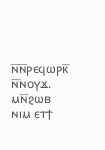ⲛ̅ⲛ̅ⲣⲉϥⲱⲣⲕ̅ ⲛ̅ⲛⲟⲩϫ. ⲙⲛ̅ϩⲱⲃ ⲛⲓⲙ ⲉⲧϯ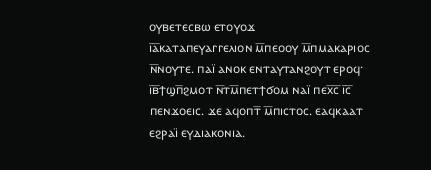ⲟⲩⲃⲉⲧⲉⲥⲃⲱ ⲉⲧⲟⲩⲟϫ
ⲓ̅ⲁ̅ⲕⲁⲧⲁⲡⲉⲩⲁⲅⲅⲉⲗⲓⲟⲛ ⲙ̅ⲡⲉⲟⲟⲩ ⲙ̅ⲡⲙⲁⲕⲁⲣⲓⲟⲥ ⲛ̅ⲛⲟⲩⲧⲉ. ⲡⲁⲓ̈ ⲁⲛⲟⲕ ⲉⲛⲧⲁⲩⲧⲁⲛϩⲟⲩⲧ ⲉⲣⲟϥ·
ⲓ̅ⲃ̅ϯϣⲡ̅ϩⲙⲟⲧ ⲛ̅ⲧⲙ̅ⲡⲉⲧϯϭⲟⲙ ⲛⲁⲓ̈ ⲡⲉⲭ̅ⲥ̅ ⲓ̅ⲥ̅ ⲡⲉⲛϫⲟⲉⲓⲥ. ϫⲉ ⲁϥⲟⲡⲧ̅ ⲙ̅ⲡⲓⲥⲧⲟⲥ. ⲉⲁϥⲕⲁⲁⲧ ⲉϩⲣⲁⲓ̈ ⲉⲩⲇⲓⲁⲕⲟⲛⲓⲁ.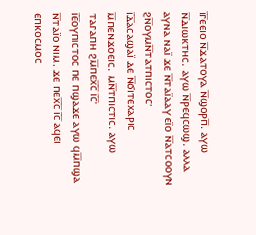ⲓ̅ⲅ̅ⲉⲉⲓⲟ ⲛ̅ϫⲁⲧⲟⲩⲁ ⲛ̅ϣⲟⲣⲡ̅. ⲁⲩⲱ ⲛ̅ⲇⲓⲱⲕⲧⲏⲥ. ⲁⲩⲱ ⲛ̅ⲣⲉϥⲥⲱϣ. ⲁⲗⲗⲁ ⲁⲩⲛⲁ ⲛⲁⲓ̈ ϫⲉ ⲛ̅ⲧⲁⲓ̈ⲁⲁⲩ ⲉⲓ̈ⲟ ⲛ̅ⲁⲧⲥⲟⲟⲩⲛ ϩⲛ̅ⲟⲩⲙⲛ̅ⲧⲁⲧⲡⲓⲥⲧⲟⲥ·
ⲓ̅ⲇ̅ⲁⲥⲁϣⲁⲓ̈ ⲇⲉ ⲛ̅ϭⲓⲧⲉⲭⲁⲣⲓⲥ ⲙ̅ⲡⲉⲛϫⲟⲉⲓⲥ. ⲙⲛ̅ⲧⲡⲓⲥⲧⲓⲥ. ⲁⲩⲱ ⲧⲁⲅⲁⲡⲏ ϩⲙ̅ⲡⲉⲭ̅ⲥ̅ ⲓ̅ⲥ̅·
ⲓ̅ⲉ̅ⲟⲩⲡⲓⲥⲧⲟⲥ ⲡⲉ ⲡϣⲁϫⲉ ⲁⲩⲱ ϥⲙ̅ⲡϣⲁ ⲛ̅ⲧⲁⲓ̈ⲟ ⲛⲓⲙ. ϫⲉ ⲡⲉⲭ̅ⲥ̅ ⲓ̅ⲥ̅ ⲁϥⲉⲓ ⲉⲡⲕⲟⲥⲙⲟⲥ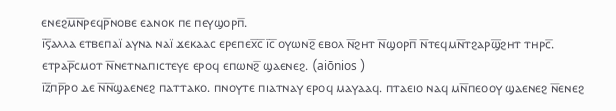ⲉⲛⲉϩⲙ̅ⲛ̅ⲣⲉϥⲣ̅ⲛⲟⲃⲉ ⲉⲁⲛⲟⲕ ⲡⲉ ⲡⲉⲩϣⲟⲣⲡ̅.
ⲓ̅ⲋ̅ⲁⲗⲗⲁ ⲉⲧⲃⲉⲡⲁⲓ̈ ⲁⲩⲛⲁ ⲛⲁⲓ̈ ϫⲉⲕⲁⲁⲥ ⲉⲣⲉⲡⲉⲭ̅ⲥ̅ ⲓ̅ⲥ̅ ⲟⲩⲱⲛϩ̅ ⲉⲃⲟⲗ ⲛ̅ϩⲏⲧ ⲛ̅ϣⲟⲣⲡ̅ ⲛ̅ⲧⲉϥⲙⲛ̅ⲧϩⲁⲣϣ̅ϩⲏⲧ ⲧⲏⲣⲥ̅. ⲉⲧⲣⲁⲣ̅ⲥⲙⲟⲧ ⲛ̅ⲛⲉⲧⲛⲁⲡⲓⲥⲧⲉⲩⲉ ⲉⲣⲟϥ ⲉⲡⲱⲛϩ̅ ϣⲁⲉⲛⲉϩ. (aiōnios )
ⲓ̅ⲍ̅ⲡⲣ̅ⲣⲟ ⲇⲉ ⲛ̅ⲛ̅ϣⲁⲉⲛⲉϩ ⲡⲁⲧⲧⲁⲕⲟ. ⲡⲛⲟⲩⲧⲉ ⲡⲓⲁⲧⲛⲁⲩ ⲉⲣⲟϥ ⲙⲁⲩⲁⲁϥ. ⲡⲧⲁⲉⲓⲟ ⲛⲁϥ ⲙⲛ̅ⲡⲉⲟⲟⲩ ϣⲁⲉⲛⲉϩ ⲛ̅ⲉⲛⲉϩ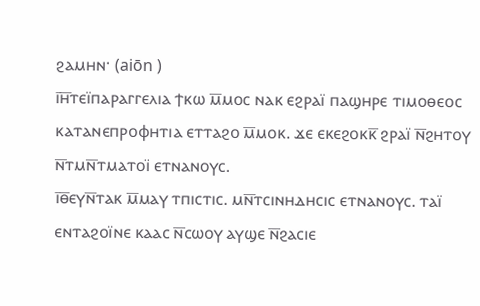ϩⲁⲙⲏⲛ· (aiōn )
ⲓ̅ⲏ̅ⲧⲉⲓ̈ⲡⲁⲣⲁⲅⲅⲉⲗⲓⲁ ϯⲕⲱ ⲙ̅ⲙⲟⲥ ⲛⲁⲕ ⲉϩⲣⲁⲓ̈ ⲡⲁϣⲏⲣⲉ ⲧⲓⲙⲟⲑⲉⲟⲥ ⲕⲁⲧⲁⲛⲉⲡⲣⲟⲫⲏⲧⲓⲁ ⲉⲧⲧⲁϩⲟ ⲙ̅ⲙⲟⲕ. ϫⲉ ⲉⲕⲉϩⲟⲕⲕ̅ ϩⲣⲁⲓ̈ ⲛ̅ϩⲏⲧⲟⲩ ⲛ̅ⲧⲙⲛ̅ⲧⲙⲁⲧⲟⲓ̈ ⲉⲧⲛⲁⲛⲟⲩⲥ.
ⲓ̅ⲑ̅ⲉⲩⲛ̅ⲧⲁⲕ ⲙ̅ⲙⲁⲩ ⲧⲡⲓⲥⲧⲓⲥ. ⲙⲛ̅ⲧⲥⲓⲛⲏⲇⲏⲥⲓⲥ ⲉⲧⲛⲁⲛⲟⲩⲥ. ⲧⲁⲓ̈ ⲉⲛⲧⲁϩⲟⲓ̈ⲛⲉ ⲕⲁⲁⲥ ⲛ̅ⲥⲱⲟⲩ ⲁⲩϣⲉ ⲛ̅ϩⲁⲥⲓⲉ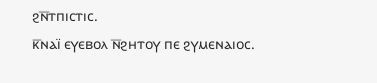ϩⲛ̅ⲧⲡⲓⲥⲧⲓⲥ.
ⲕ̅ⲛⲁⲓ̈ ⲉⲩⲉⲃⲟⲗ ⲛ̅ϩⲏⲧⲟⲩ ⲡⲉ ϩⲩⲙⲉⲛⲁⲓⲟⲥ.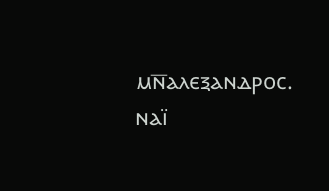ⲙⲛ̅ⲁⲗⲉⲝⲁⲛⲇⲣⲟⲥ. ⲛⲁⲓ̈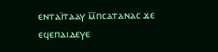ⲉⲛⲧⲁⲓ̈ⲧⲁⲁⲩ ⲙ̅ⲡⲥⲁⲧⲁⲛⲁⲥ ϫⲉ ⲉϥⲉⲡⲁⲓⲇⲉⲩⲉ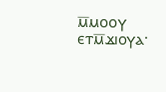ⲙ̅ⲙⲟⲟⲩ ⲉⲧⲙ̅ϫⲓⲟⲩⲁ·